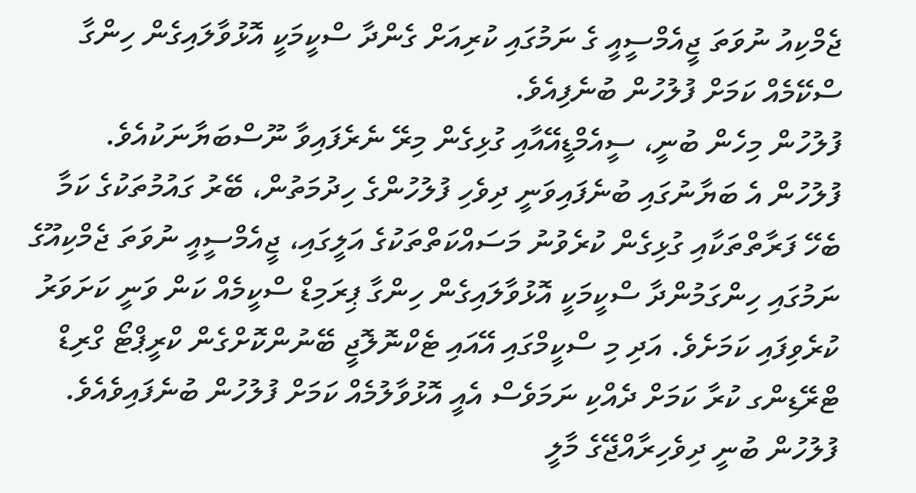ޖެމްކިއު ނުވަތަ ޖީއެމްސީއީ ގެ ނަމުގައި ކުރިއަށް ގެންދާ ސްކީމަކީ އޮޅުވާލައިގެން ހިންގާ ސްކޭމެއް ކަމަށް ފުލުހުން ބުނެފިއެވެ.
ފުލުހުން މިހެން ބުނީ، ސީއެމްޑީއޭއާއި ގުޅިގެން މިރޭ ނެރެފައިވާ ނޫސްބަޔާނަކުއެވެ.
ފުލުހުން އެ ބަޔާނުގައި ބުނެފައިވަނީ ދިވެހި ފުލުހުންގެ ހިދުމަތުން، ބޭރު ގައުމުތަކުގެ ކަމާ ބެހޭ ފަރާތްތަކާއި ގުޅިގެން ކުރެވުނު މަސައްކަތްތަކުގެ އަލީގައި، ޖީއެމްސީއީ ނުވަތަ ޖެމްކިއޫގެ ނަމުގައި ހިންގަމުންދާ ސްކީމަކީ އޮޅުވާލައިގެން ހިންގާ ޕިރަމިޑް ސްކީމެއް ކަން ވަނީ ކަށަވަރު ކުރެވިފައި ކަމަށެވެ. އަދި މި ސްކީމްގައި އޭއައި ޓެކްނޮލޮޖީ ބޭނުންކޮށްގެން ކްރީޕްޓޯ ގްރިޑް ޓްރޭޑިންގ ކުރާ ކަމަށް ދެއްކި ނަމަވެސް އެއީ އޮޅުވާލުމެއް ކަމަށް ފުލުހުން ބުނެފައިވެއެވެ.
ފުލުހުން ބުނީ ދިވެހިރާއްޖޭގެ މާލީ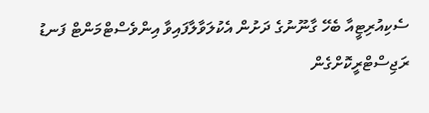ސެކިއުރިޓީއާ ބެހޭ ގާނޫނުގެ ދަށުން އެކުލަވާލާފައިވާ އިންވެސްޓްމަންޓް ފަނޑު ރަޖިސްޓްރީކޮށްގެން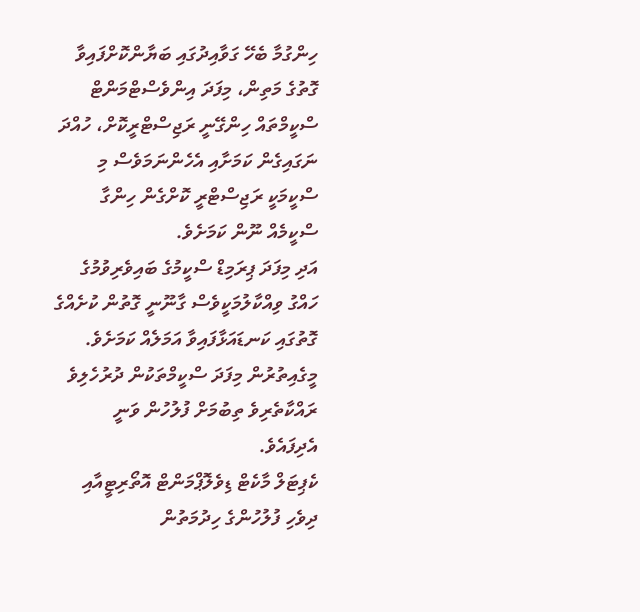ހިންގުމާ ބެހޭ ގަވާއިދުގައި ބަޔާންކޮށްފައިވާ ގޮތުގެ މަތިން، މިފަދަ އިންވެސްޓްމަންޓް ސްކީމްތައް ހިންގޭނީ ރަޖިސްޓްރީކޮށް، ހުއްދަ ނަގައިގެން ކަމަށާއި އެހެންނަމަވެސް މި ސްކީމަކީ ރަޖިސްޓްރީ ކޮށްގެން ހިންގާ ސްކީމެއް ނޫން ކަމަށެވެ.
އަދި މިފަދަ ޕިރަމިޑް ސްކީމުގެ ބައިވެރިވުމުގެ ހައްގު ވިއްކާލުމަކީވެސް ގާނޫނީ ގޮތުން ކުށެއްގެ ގޮތުގައި ކަނޑައަޅާފައިވާ އަމަލެއް ކަމަށެވެ.
މީގެއިތުރުން މިފަދަ ސްކީމްތަކުން ދުރުހެލިވެ ރައްކާތެރިވެ ތިބުމަށް ފުލުހުން ވަނީ އެދިފައެވެ.
ކެޕިޓަލް މާކެޓް ޑިވެލޮޕްމަންޓް އޮތޯރިޓީއާއި ދިވެހި ފުލުހުންގެ ހިދުމަތުން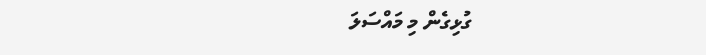ގުޅިގެން މި މައްސަލަ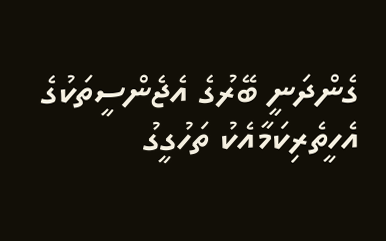ގެންދަނީ ބޭރުގެ އެޖެންސީތަކުގެ އެހީތެރިކަމާއެކު ތަހުގީގު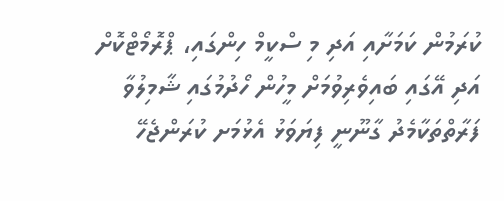ކުރަމުން ކަމަށާއި އަދި މި ސްކީމް ހިންގައި، ޕްރޮމޯޓްކޮށް އަދި އޭގައި ބައިވެރިވުމަށް މީހުން ހޯދުމުގައި ޝާމިލުވާ ފަރާތްތަކާމެދު ގާނޫނީ ފިޔަވަޅު އެޅުމަށ ކުރަންޖެހޭ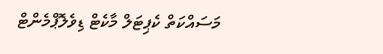މަސައްކަތް ކެޕިޓަލް މާކެޓް ޑިވެލޮޕްމެންޓް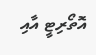އޮތޯރިޓީ އާއި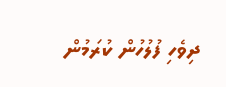ދިވެހި ފުލުހުން ކުރަމުން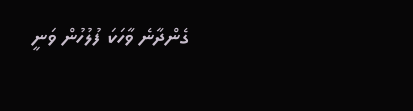ގެންދާނެ ވާހަކަ ފުލުހުން ވަނީ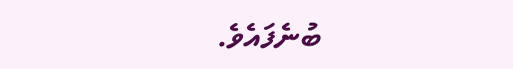ބުނެފައެވެ.